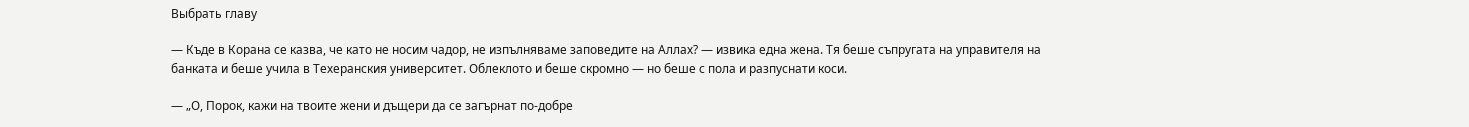Выбрать главу

— Къде в Корана се казва, че като не носим чадор, не изпълняваме заповедите на Аллах? — извика една жена. Тя беше съпругата на управителя на банката и беше учила в Техеранския университет. Облеклото и беше скромно — но беше с пола и разпуснати коси.

— „О, Порок, кажи на твоите жени и дъщери да се загърнат по-добре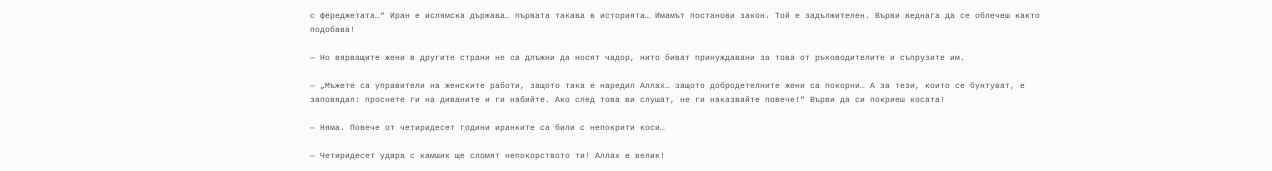с фереджетата…“ Иран е ислямска държава… първата такава в историята… Имамът постанови закон. Той е задължителен. Върви веднага да се облечеш както подобава!

— Но вярващите жени в другите страни не са длъжни да носят чадор, нито биват принуждавани за това от ръководителите и съпрузите им.

— „Мъжете са управители на женските работи, защото така е наредил Аллах… защото добродетелните жени са покорни… А за тези, които се бунтуват, е заповядал: проснете ги на диваните и ги набийте. Ако след това ви слушат, не ги наказвайте повече!“ Върви да си покриеш косата!

— Няма. Повече от четиридесет години иранките са били с непокрити коси…

— Четиридесет удара с камшик ще сломят непокорството ти! Аллах е велик!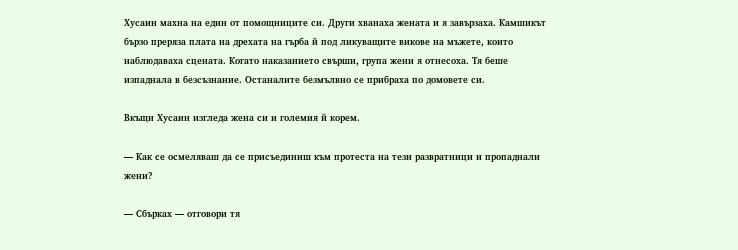Хусаин махна на един от помощниците си. Други хванаха жената и я завързаха. Камшикът бързо преряза плата на дрехата на гърба й под ликуващите викове на мъжете, които наблюдаваха сцената. Когато наказанието свърши, група жени я отнесоха. Тя беше изпаднала в безсъзнание. Останалите безмълвно се прибраха по домовете си.

Вкъщи Хусаин изгледа жена си и големия й корем.

— Как се осмеляваш да се присъединиш към протеста на тези развратници и пропаднали жени?

— Сбърках — отговори тя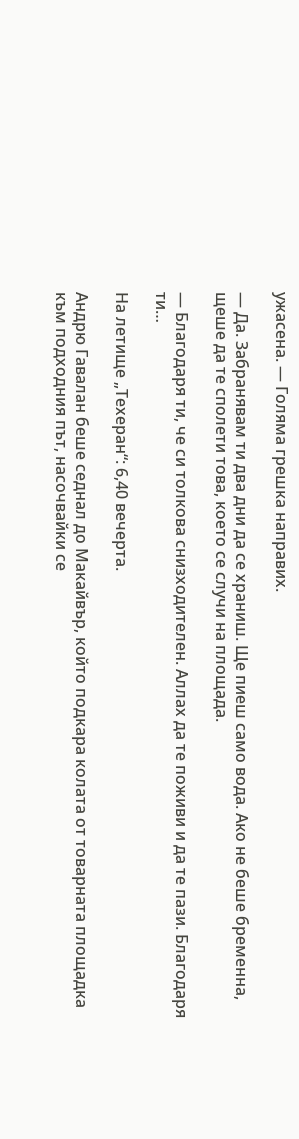ужасена. — Голяма грешка направих.

— Да. Забранявам ти два дни да се храниш. Ще пиеш само вода. Ако не беше бременна, щеше да те сполети това, което се случи на площада.

— Благодаря ти, че си толкова снизходителен. Аллах да те поживи и да те пази. Благодаря ти…

На летище „Техеран“: 6,40 вечерта.

Андрю Гавалан беше седнал до Макайвър, който подкара колата от товарната площадка към подходния път, насочвайки се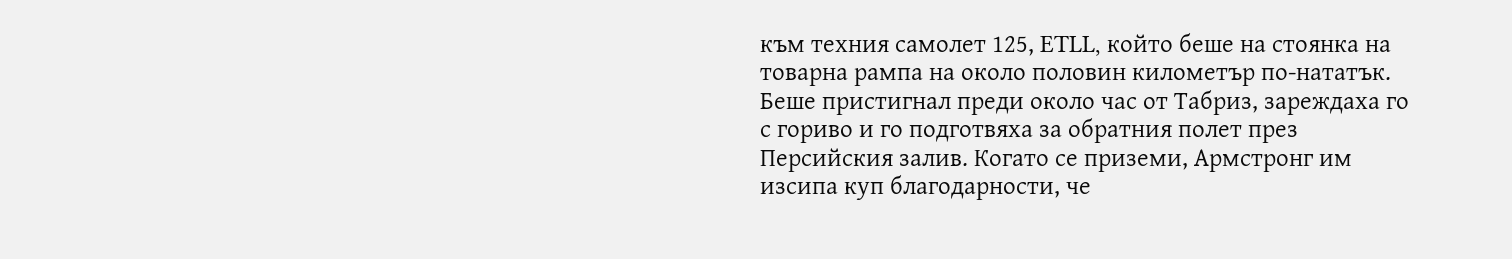към техния самолет 125, ETLL, който беше на стоянка на товарна рампа на около половин километър по-нататък. Беше пристигнал преди около час от Табриз, зареждаха го с гориво и го подготвяха за обратния полет през Персийския залив. Когато се приземи, Армстронг им изсипа куп благодарности, че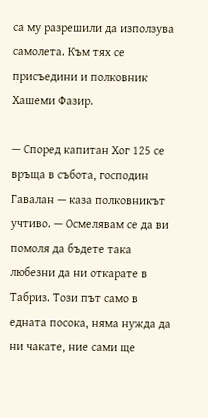са му разрешили да използува самолета. Към тях се присъедини и полковник Хашеми Фазир.

— Според капитан Хог 125 се връща в събота, господин Гавалан — каза полковникът учтиво. — Осмелявам се да ви помоля да бъдете така любезни да ни откарате в Табриз. Този път само в едната посока, няма нужда да ни чакате, ние сами ще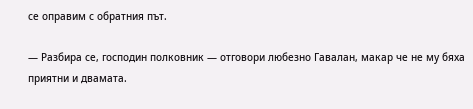се оправим с обратния път.

— Разбира се, господин полковник — отговори любезно Гавалан, макар че не му бяха приятни и двамата.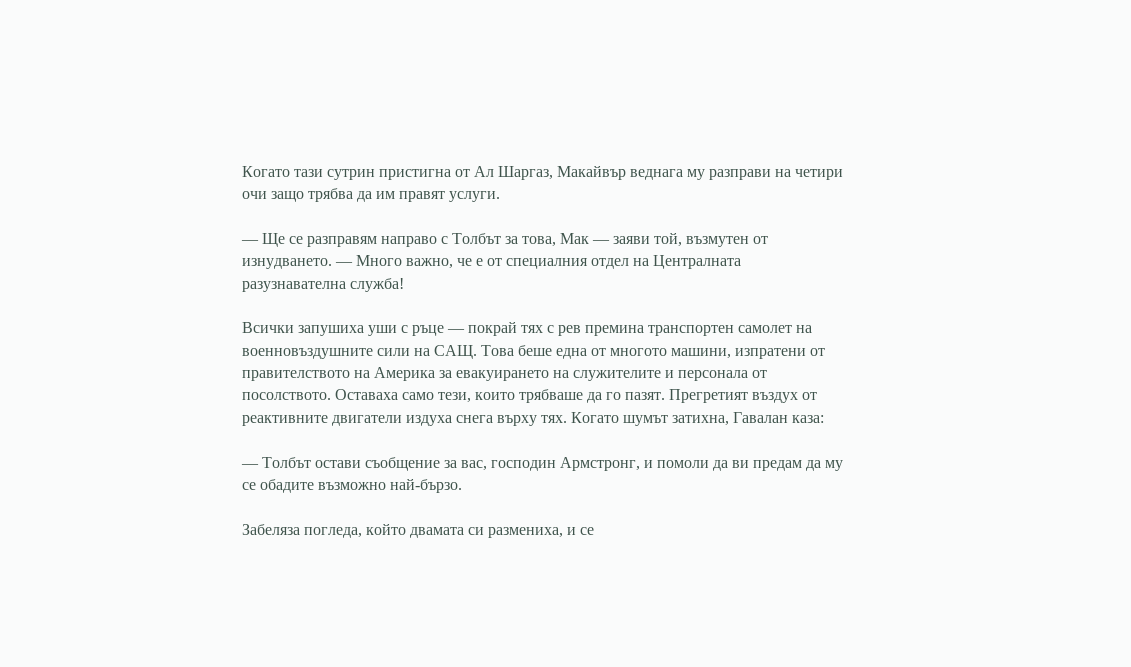Когато тази сутрин пристигна от Ал Шаргаз, Макайвър веднага му разправи на четири очи защо трябва да им правят услуги.

— Ще се разправям направо с Толбът за това, Мак — заяви той, възмутен от изнудването. — Много важно, че е от специалния отдел на Централната разузнавателна служба!

Всички запушиха уши с ръце — покрай тях с рев премина транспортен самолет на военновъздушните сили на САЩ. Това беше една от многото машини, изпратени от правителството на Америка за евакуирането на служителите и персонала от посолството. Оставаха само тези, които трябваше да го пазят. Прегретият въздух от реактивните двигатели издуха снега върху тях. Когато шумът затихна, Гавалан каза:

— Толбът остави съобщение за вас, господин Армстронг, и помоли да ви предам да му се обадите възможно най-бързо.

Забеляза погледа, който двамата си размениха, и се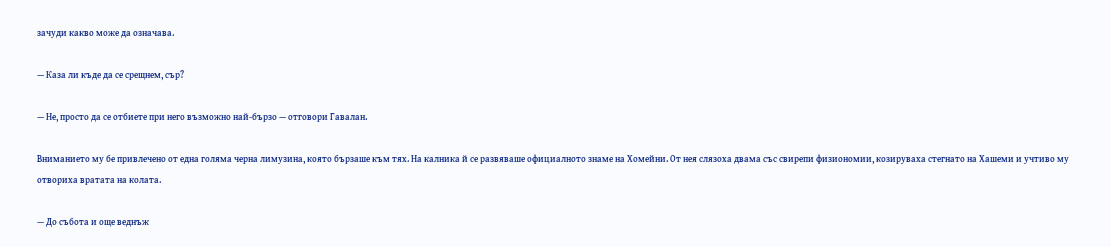зачуди какво може да означава.

— Каза ли къде да се срещнем, сър?

— Не, просто да се отбиете при него възможно най-бързо — отговори Гавалан.

Вниманието му бе привлечено от една голяма черна лимузина, която бързаше към тях. На калника й се развяваше официалното знаме на Хомейни. От нея слязоха двама със свирепи физиономии, козируваха стегнато на Хашеми и учтиво му отвориха вратата на колата.

— До събота и още веднъж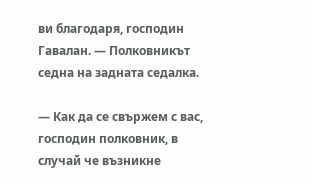ви благодаря, господин Гавалан. — Полковникът седна на задната седалка.

— Как да се свържем с вас, господин полковник, в случай че възникне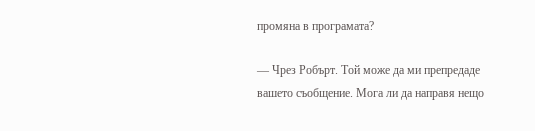промяна в програмата?

— Чрез Робърт. Той може да ми препредаде вашето съобщение. Мога ли да направя нещо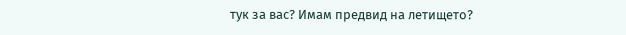тук за вас? Имам предвид на летището?